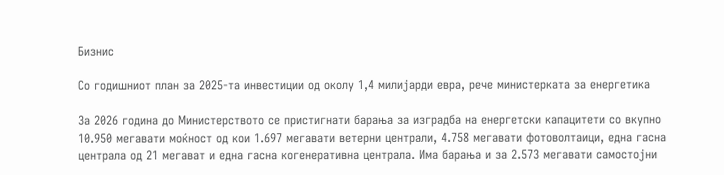Бизнис

Со годишниот план за 2025-та инвестиции од околу 1,4 милијарди евра, рече министерката за енергетика

За 2026 година до Министерството се пристигнати барања за изградба на енергетски капацитети со вкупно 10.950 мегавати моќност од кои 1.697 мегавати ветерни централи, 4.758 мегавати фотоволтаици, една гасна централа од 21 мегават и една гасна когенеративна централа. Има барања и за 2.573 мегавати самостојни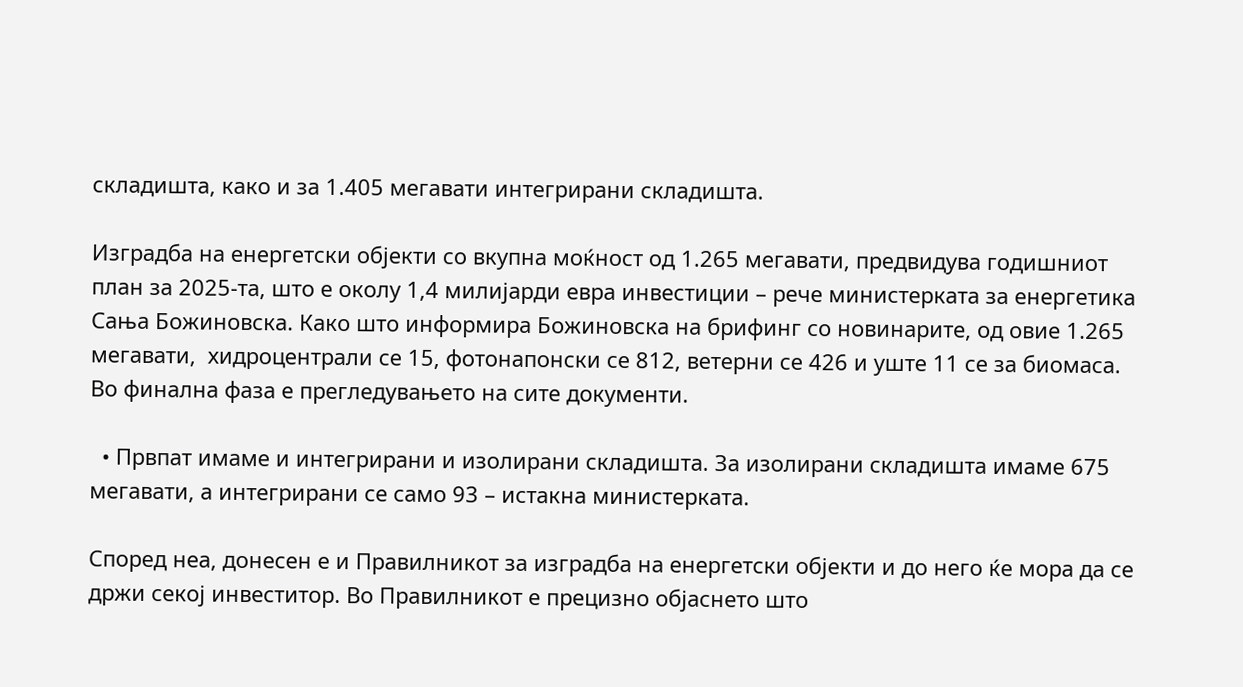складишта, како и за 1.405 мегавати интегрирани складишта.

Изградба на енергетски објекти со вкупна моќност од 1.265 мегавати, предвидува годишниот план за 2025-та, што е околу 1,4 милијарди евра инвестиции – рече министерката за енергетика Сања Божиновска. Како што информира Божиновска на брифинг со новинарите, од овие 1.265 мегавати,  хидроцентрали се 15, фотонапонски се 812, ветерни се 426 и уште 11 се за биомаса. Во финална фаза е прегледувањето на сите документи.

  • Првпат имаме и интегрирани и изолирани складишта. За изолирани складишта имаме 675 мегавати, а интегрирани се само 93 – истакна министерката.

Според неа, донесен е и Правилникот за изградба на енергетски објекти и до него ќе мора да се држи секој инвеститор. Во Правилникот е прецизно објаснето што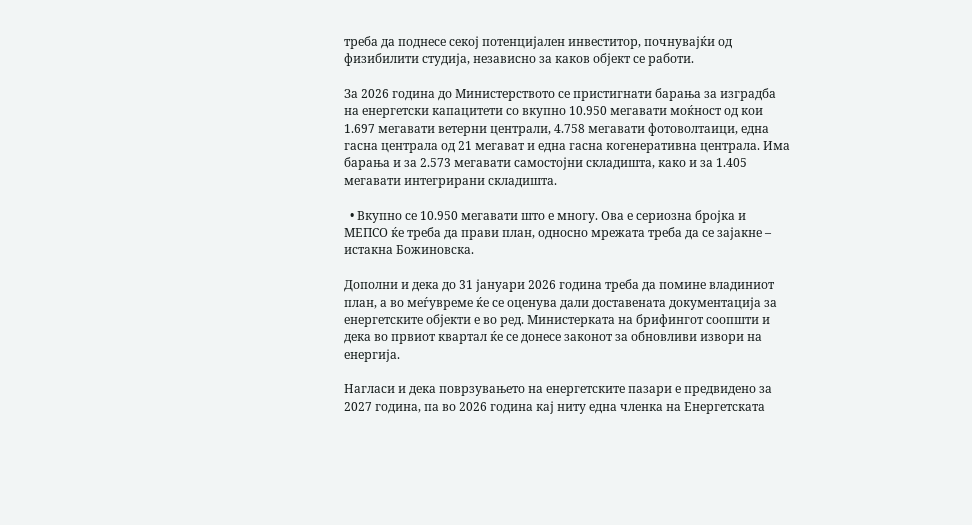треба да поднесе секој потенцијален инвеститор, почнувајќи од физибилити студија, независно за каков објект се работи.

За 2026 година до Министерството се пристигнати барања за изградба на енергетски капацитети со вкупно 10.950 мегавати моќност од кои 1.697 мегавати ветерни централи, 4.758 мегавати фотоволтаици, една гасна централа од 21 мегават и една гасна когенеративна централа. Има барања и за 2.573 мегавати самостојни складишта, како и за 1.405 мегавати интегрирани складишта.

  • Вкупно се 10.950 мегавати што е многу. Ова е сериозна бројка и МЕПСО ќе треба да прави план, односно мрежата треба да се зајакне – истакна Божиновска.

Дополни и дека до 31 јануари 2026 година треба да помине владиниот план, а во меѓувреме ќе се оценува дали доставената документација за енергетските објекти е во ред. Министерката на брифингот соопшти и дека во првиот квартал ќе се донесе законот за обновливи извори на енергија.

Нагласи и дека поврзувањето на енергетските пазари е предвидено за 2027 година, па во 2026 година кај ниту една членка на Енергетската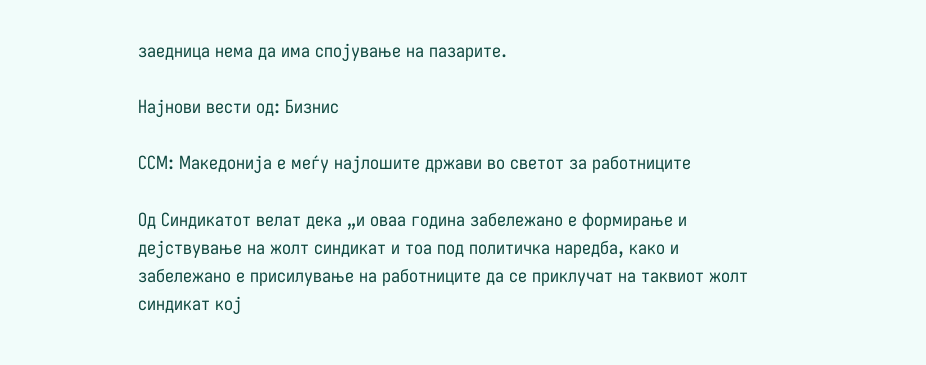заедница нема да има спојување на пазарите.

Најнови вести од: Бизнис

ССМ: Македонија е меѓу најлошите држави во светот за работниците

Од Синдикатот велат дека „и оваа година забележано е формирање и дејствување на жолт синдикат и тоа под политичка наредба, како и забележано е присилување на работниците да се приклучат на таквиот жолт синдикат кој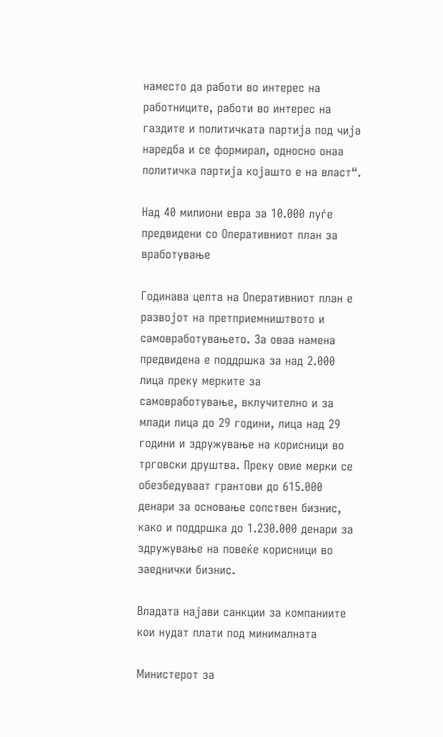наместо да работи во интерес на работниците, работи во интерес на газдите и политичката партија под чија наредба и се формирал, односно онаа политичка партија којашто е на власт“.

Над 40 милиони евра за 10.000 луѓе предвидени со Оперативниот план за вработување

Годинава целта на Оперативниот план е развојот на претприемништвото и самовработувањето. За оваа намена предвидена е поддршка за над 2.000 лица преку мерките за самовработување, вклучително и за млади лица до 29 години, лица над 29 години и здружување на корисници во трговски друштва. Преку овие мерки се обезбедуваат грантови до 615.000 денари за основање сопствен бизнис, како и поддршка до 1.230.000 денари за здружување на повеќе корисници во заеднички бизнис.

Владата најави санкции за компаниите кои нудат плати под минималната

Министерот за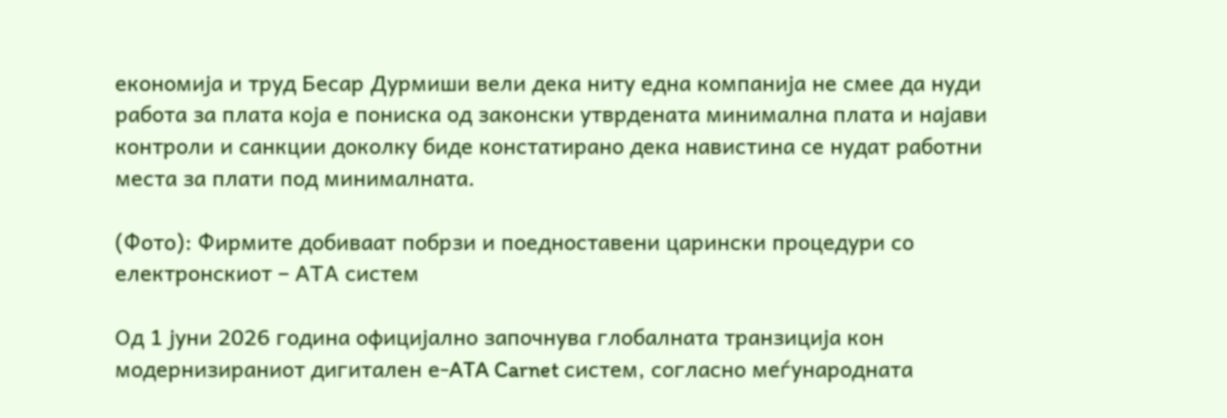економија и труд Бесар Дурмиши вели дека ниту една компанија не смее да нуди работа за плата која е пониска од законски утврдената минимална плата и најави контроли и санкции доколку биде констатирано дека навистина се нудат работни места за плати под минималната.

(Фото): Фирмите добиваат побрзи и поедноставени царински процедури со електронскиот – АТА систем

Од 1 јуни 2026 година официјално започнува глобалната транзиција кон модернизираниот дигитален е-ATA Carnet систем, согласно меѓународната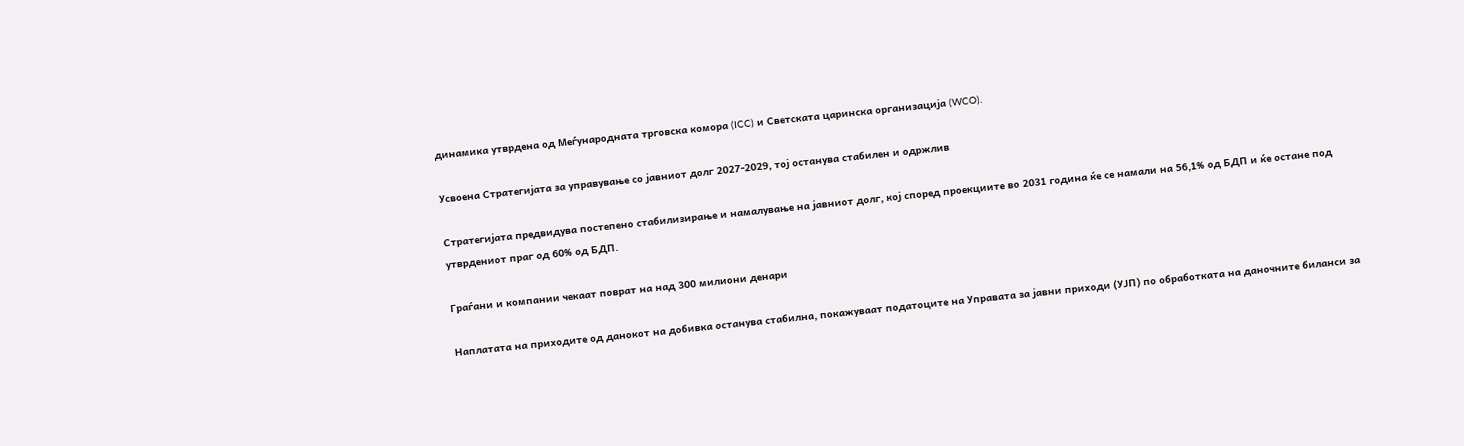динамика утврдена од Меѓународната трговска комора (ICC) и Светската царинска организација (WCO).

Усвоена Стратегијата за управување со јавниот долг 2027-2029, тој останува стабилен и одржлив

Стратегијата предвидува постепено стабилизирање и намалување на јавниот долг, кој според проекциите во 2031 година ќе се намали на 56,1% од БДП и ќе остане под утврдениот праг од 60% од БДП.

Граѓани и компании чекаат поврат на над 300 милиони денари

Наплатата на приходите од данокот на добивка останува стабилна, покажуваат податоците на Управата за јавни приходи (УЈП) по обработката на даночните биланси за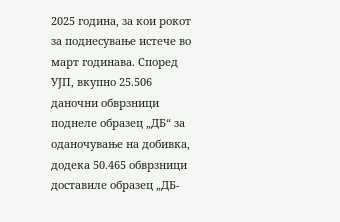2025 година, за кои рокот за поднесување истече во март годинава. Според УЈП, вкупно 25.506 даночни обврзници поднеле образец „ДБ“ за оданочување на добивка, додека 50.465 обврзници доставиле образец „ДБ-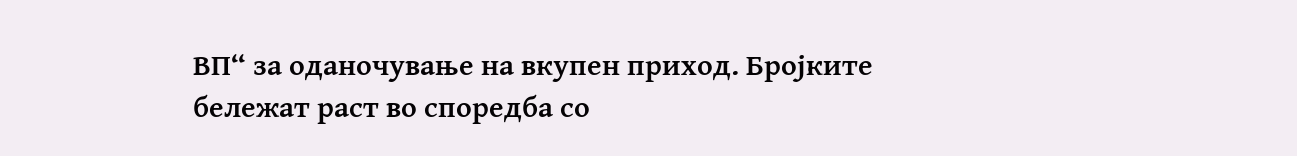ВП“ за оданочување на вкупен приход. Бројките бележат раст во споредба со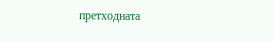претходната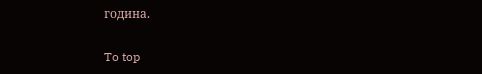година.

To top